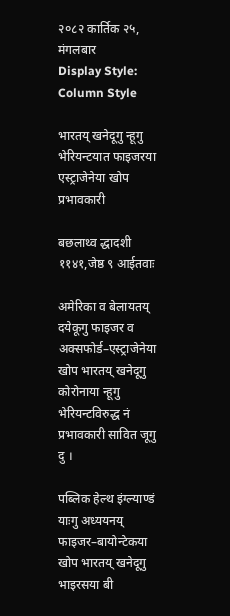२०८२ कार्तिक २५, मंगलबार
Display Style:
Column Style

भारतय् खनेदूगु न्हूगु भेरियन्टयात फाइजरया एस्ट्राजेनेया खोप प्रभावकारी

बछलाथ्व द्धादशी ११४१,जेष्ठ ९ आईतवाः

अमेरिका व बेलायतय् दयेकूगु फाइजर व अक्सफोर्ड–एस्ट्राजेनेया खोप भारतय् खनेदूगु कोरोनाया न्हूगु भेरियन्टविरुद्ध नं प्रभावकारी सावित जूगु दु ।

पब्लिक हेल्थ इंग्ल्याण्डं याःगु अध्ययनय् फाइजर–बायोन्टेकया खोप भारतय् खनेदूगु भाइरसया बी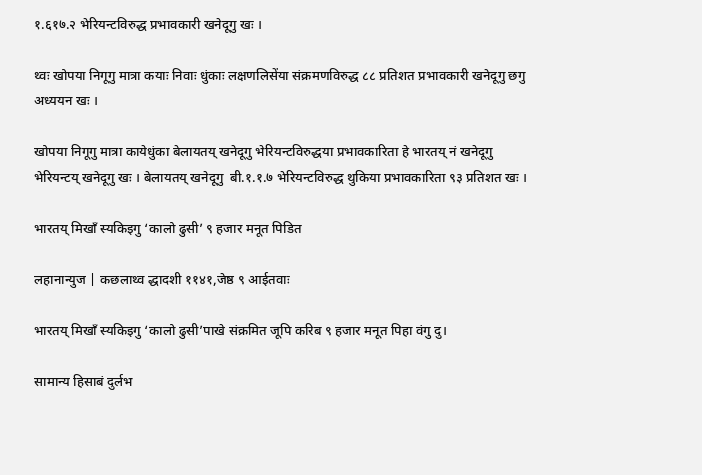१.६१७.२ भेरियन्टविरुद्ध प्रभावकारी खनेदूगु खः ।

थ्वः खोपया निगूगु मात्रा कयाः निवाः धुंकाः लक्षणलिसेंया संक्रमणविरुद्ध ८८ प्रतिशत प्रभावकारी खनेदूगु छगु अध्ययन खः ।

खोपया निगूगु मात्रा कायेधुंका बेलायतय् खनेदूगु भेरियन्टविरुद्धया प्रभावकारिता हे भारतय् नं खनेदूगु भेरियन्टय् खनेदूगु खः । बेलायतय् खनेदूगु  बी.१.१.७ भेरियन्टविरुद्ध थुकिया प्रभावकारिता ९३ प्रतिशत खः ।

भारतय् मिखाँ स्यकिइगु ‘कालो ढुसी’ ९ हजार मनूत पिडित

लहानान्युज | कछलाथ्व द्धादशी ११४१,जेष्ठ ९ आईतवाः

भारतय् मिखाँ स्यकिइगु ‘कालो ढुसी’पाखे संक्रमित जूपि करिब ९ हजार मनूत पिहा वंगु दु।

सामान्य हिसाबं दुर्लभ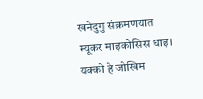खनेदुगु संक्रमणयात म्यूकर माइकोसिस धाइ। यक्को हे जोखिम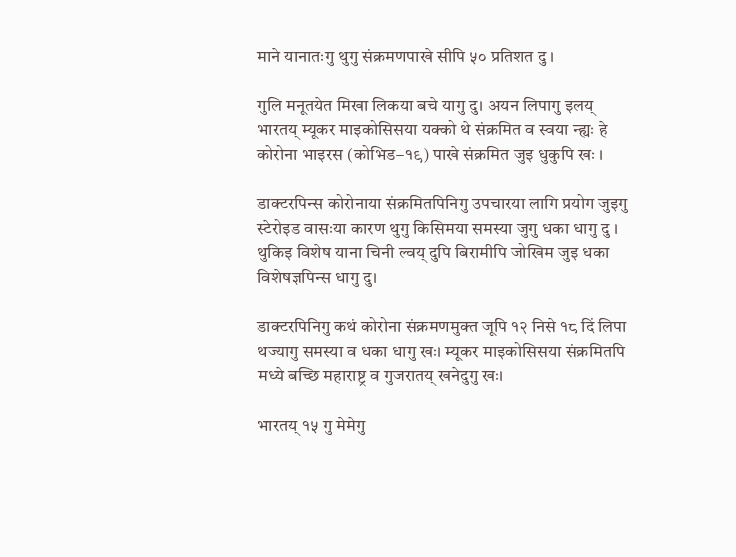माने यानातःगु थुगु संक्रमणपाखे सीपि ५० प्रतिशत दु ।

गुलि मनूतयेत मिखा लिकया बचे यागु दु। अयन लिपागु इलय् भारतय् म्यूकर माइकोसिसया यक्को थे संक्रमित व स्वया न्ह्यः हे कोरोना भाइरस (कोभिड–१९) पाखे संक्रमित जुइ धुकुपि खः ।

डाक्टरपिन्स कोरोनाया संक्रमितपिनिगु उपचारया लागि प्रयोग जुइगु स्टेरोइड वासःया कारण थुगु किसिमया समस्या जुगु धका धागु दु । थुकिइ विशेष याना चिनी ल्वय् दुपि बिरामीपि जोखिम जुइ धका विशेषज्ञपिन्स धागु दु।

डाक्टरपिनिगु कथं कोरोना संक्रमणमुक्त जूपि १२ निसे १८ दिं लिपा थज्यागु समस्या व धका धागु खः। म्यूकर माइकोसिसया संक्रमितपि मध्ये बच्छि महाराष्ट्र व गुजरातय् खनेदुगु खः।

भारतय् १५ गु मेमेगु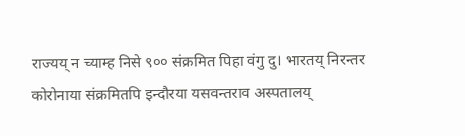राज्यय् न च्याम्ह निसे ९०० संक्रमित पिहा वंगु दु। भारतय् निरन्तर कोरोनाया संक्रमितपि इन्दौरया यसवन्तराव अस्पतालय्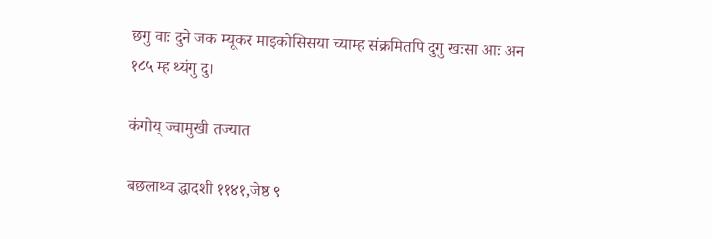छगु वाः दुने जक म्यूकर माइकोसिसया च्याम्ह संक्रमितपि दुगु खःसा आः अन १८५ म्ह थ्यंगु दु।

कंगोय् ज्वामुखी तज्यात

बछलाथ्व द्धादशी ११४१,जेष्ठ ९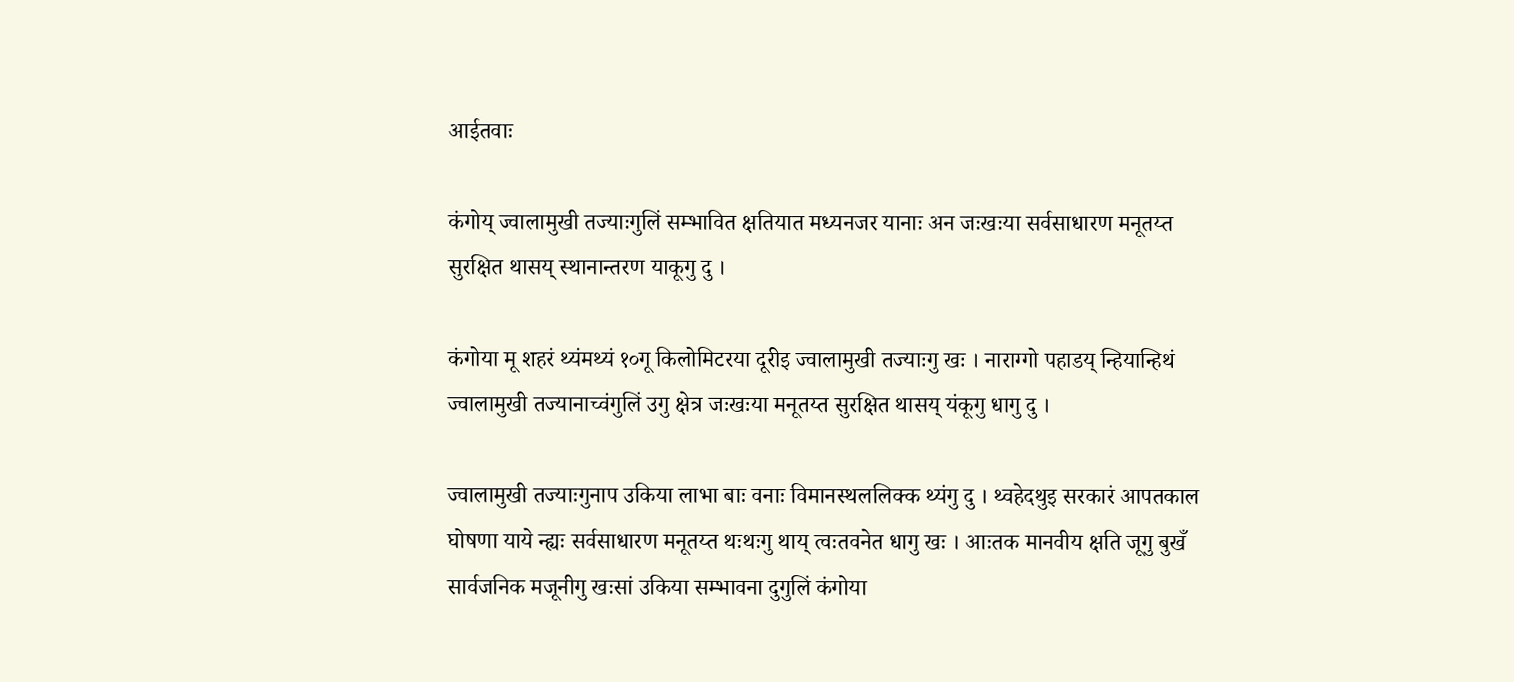आईतवाः

कंगोय् ज्वालामुखी तज्याःगुलिं सम्भावित क्षतियात मध्यनजर यानाः अन जःखःया सर्वसाधारण मनूतय्त सुरक्षित थासय् स्थानान्तरण याकूगु दु ।

कंगोया मू शहरं थ्यंमथ्यं १०गू किलोमिटरया दूरीइ ज्वालामुखी तज्याःगु खः । नाराग्गो पहाडय् न्हियान्हिथं ज्वालामुखी तज्यानाच्वंगुलिं उगु क्षेत्र जःखःया मनूतय्त सुरक्षित थासय् यंकूगु धागु दु ।

ज्वालामुखी तज्याःगुनाप उकिया लाभा बाः वनाः विमानस्थललिक्क थ्यंगु दु । थ्वहेदथुइ सरकारं आपतकाल घोषणा याये न्ह्यः सर्वसाधारण मनूतय्त थःथःगु थाय् त्वःतवनेत धागु खः । आःतक मानवीय क्षति जूगु बुखँ सार्वजनिक मजूनीगु खःसां उकिया सम्भावना दुगुलिं कंगोया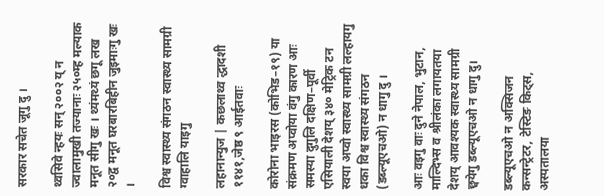सरकार सचेत जूगु दु ।

थ्वसिवे न्हयः सन् २००२ य् न ज्वालामुखी तज्यानाः २५०म्ह मल्याक मनूत सीगु खः । थ्यंमथ्यं छगू लख २०द्व मनूत घरबारबिहीन जुइमाःगु खः ।

विश्व स्वास्थ्य संगठन स्वास्थ्य सामग्री ग्वाहालि याइगु

लहानान्युज | कछलाथ्व द्धादशी ११४१,जेष्ठ ९ आईतवाः

कोरोना भाइरस (कोभिड–१९) या संक्रमण अप्वोया वंगु कारण आः समस्या दुगुलि दक्षिण–पूर्वी एसियाली देशय् ३४० मेट्रिक टन स्वया अप्वो स्वास्थ्य सामग्री लल्हायगु धका विश्व स्वास्थ्य संगठन (डब्ल्यूएचओ) न धागु दु ।

आः वइगु वाः दुने नेपाल, भुटान, माल्दिभ्स व श्रीलंका लगायतया देशय् आवश्यक स्वास्थ्य सामग्री छ्वयेगु डब्ल्यूएचओ न धागु दु।

डब्ल्यूएचओ न अक्सिजन कन्सन्ट्रेटर, टेस्टिङ किट्स, अस्पतालया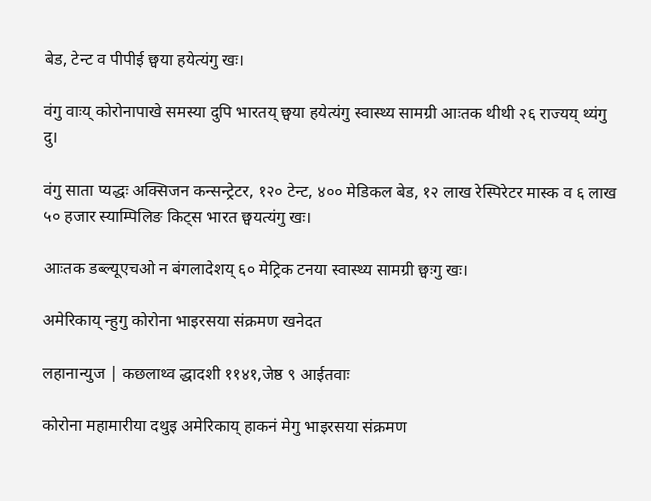बेड, टेन्ट व पीपीई छ्वया हयेत्यंगु खः।

वंगु वाःय् कोरोनापाखे समस्या दुपि भारतय् छ्वया हयेत्यंगु स्वास्थ्य सामग्री आःतक थीथी २६ राज्यय् थ्यंगु दु।

वंगु साता प्यद्धः अक्सिजन कन्सन्ट्रेटर, १२० टेन्ट, ४०० मेडिकल बेड, १२ लाख रेस्पिरेटर मास्क व ६ लाख ५० हजार स्याम्पिलिङ किट्स भारत छ्वयत्यंगु खः।

आःतक डब्ल्यूएचओ न बंगलादेशय् ६० मेट्रिक टनया स्वास्थ्य सामग्री छ्वःगु खः।

अमेरिकाय् न्हुगु कोरोना भाइरसया संक्रमण खनेदत

लहानान्युज | कछलाथ्व द्धादशी ११४१,जेष्ठ ९ आईतवाः

कोरोना महामारीया दथुइ अमेरिकाय् हाकनं मेगु भाइरसया संक्रमण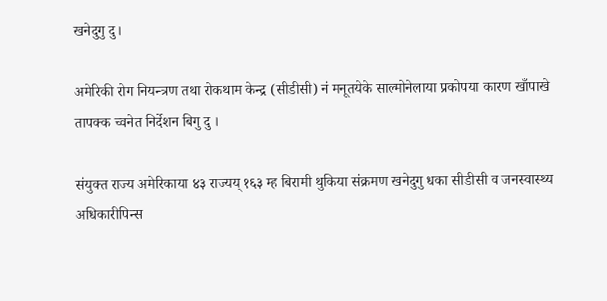खनेदुगु दु।

अमेरिकी रोग नियन्त्रण तथा रोकथाम केन्द्र (सीडीसी) नं मनूतयेके साल्मोनेलाया प्रकोपया कारण खाँपाखे तापक्क च्वनेत निर्देशन बिगु दु ।

संयुक्त राज्य अमेरिकाया ४३ राज्यय् १६३ म्ह बिरामी थुकिया संक्रमण खनेदुगु धका सीडीसी व जनस्वास्थ्य अधिकारीपिन्स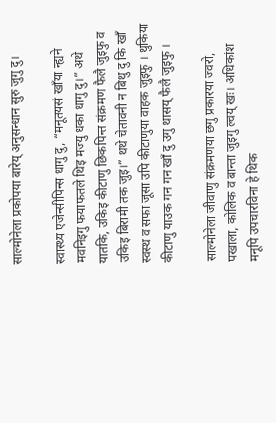साल्मोनेला प्रकोपया बारेय् अनुसन्धान सुरु जुगु दु।

स्वास्थ्य एजेन्सीपिन्स धागु दु, “मनूतयसं खाँया न्ह्यने मवनिइगु फयाफतले थिइ मज्यु धका धागु दु।” अथे यातकि, उकिइ कीटाणु छिकपिन्त संक्रमण फैलै जुइफु व उकिइ बिरामी तक जुइ।” थथे चेतावनी न बिथु दु कि खाँ स्वस्थ व सफा जूसा उपि कीटाणुया वाहक जुइफु । थुकिया कीटाणु याउक गन गन खाँ दु उगु थासय् फैलै जुइफु ।

साल्मोनेला जीवाणु संक्रमणया छगु प्रकारया ज्वरो, पखाला, कोलिक व बान्ता जुइगु ल्वय् खः। अधिकांश मनूपि उपचारविना हे थिक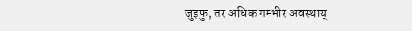जुइफु, तर अधिक गम्भीर अवस्थाय्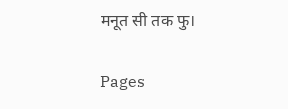मनूत सी तक फु।

Pages